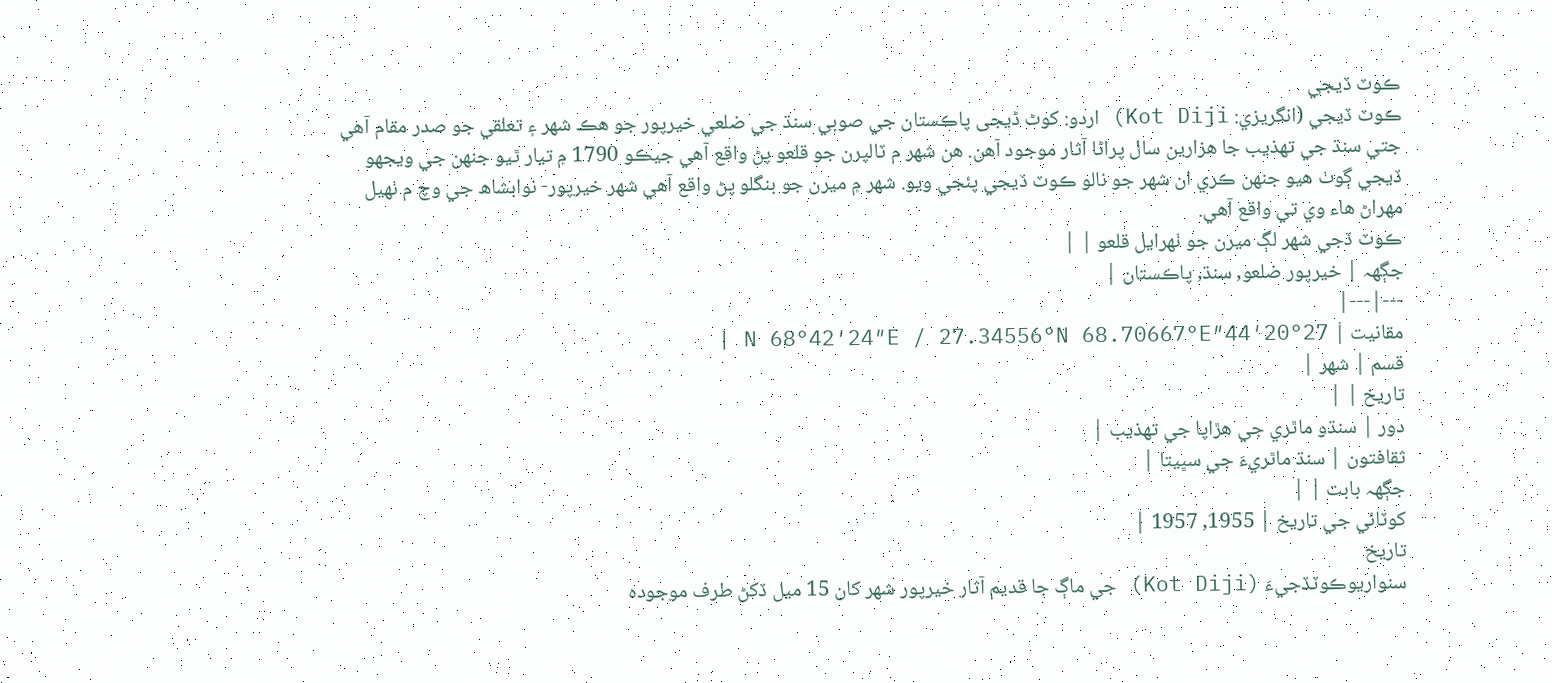ڪوٽ ڏيجي
ڪوٽ ڏيجي (انگريزي: Kot Diji) اردو: کوٹ ڈیجی پاڪستان جي صوبي سنڌ جي ضلعي خيرپور جو هڪ شھر ۽ تعلقي جو صدر مقام آهي جتي سنڌ جي تھذيب جا ھزارين سال پراڻا آثار موجود آهن. ھن شھر م ٽالپرن جو قلعو پڻ واقع آھي جيڪو 1790 ۾ تيار ٿيو جنھن جي ويجھو ڏيجي ڳوٺ ھيو جنھن ڪري ان شھر جو نالو ڪوٽ ڏيجي پئجي ويو. شھر ۾ ميرن جو بنگلو پڻ واقع آهي شھر خيرپور- نوابشاھ جي وچ م ٺھيل مھراڻ ھاء وي تي واقع آهي.
ڪوٽ ڏجي شھر لڳ ميرن جو ٺھرايل قلعو | |
جڳھہ | خيرپور ضلعو, سنڌ, پاڪستان |
---|---|
مقانيت | 27°20′44″N 68°42′24″E / 27.34556°N 68.70667°E |
قسم | شھر |
تاريخ | |
دور | سنڌو ماٿري جي ھڙاپا جي تھذيب |
ثقافتون | سنڌ ماٿريءَ جي سڀيتا |
جڳھہ بابت | |
کوٽائي جي تاريخ | 1955, 1957 |
تاريخ
سنواريوڪوٽڏجيءَ (Kot Diji) جي ماڳ جا قديم آثار خيرپور شهر کان 15 ميل ڏکڻ طرف موجوده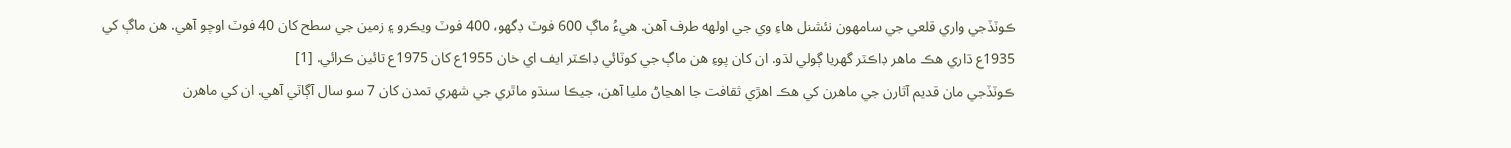ڪوٽڏجي واري قلعي جي سامهون نئشنل هاءِ وي جي اولهه طرف آهن. هيءُ ماڳ 600 فوٽ ڊگهو، 400 فوٽ ويڪرو ۽ زمين جي سطح کان 40 فوٽ اوچو آهي. هن ماڳ کي 1935ع ڌاري هڪ ماهر ڊاڪٽر گهريا ڳولي لڌو. ان کان پوءِ هن ماڳ جي کوٽائي ڊاڪٽر ايف اي خان 1955ع کان 1975ع تائين ڪرائي. [1]
ڪوٽڏجي مان قديم آثارن جي ماهرن کي هڪ اهڙي ثقافت جا اهڃاڻ مليا آهن، جيڪا سنڌو ماٿري جي شهري تمدن کان 7 سو سال آڳاٽي آهي. ان کي ماهرن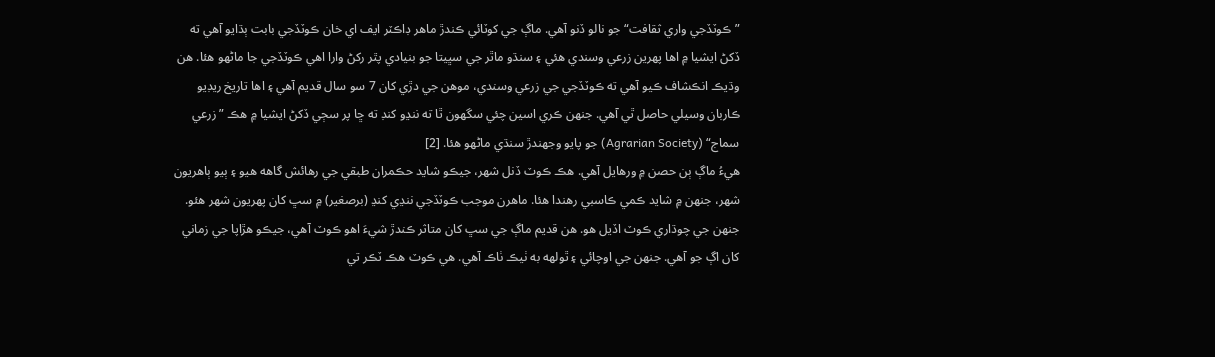”ڪوٽڏجي واري ثقافت“ جو نالو ڏنو آهي. ماڳ جي کوٽائي ڪندڙ ماهر ڊاڪٽر ايف اي خان ڪوٽڏجي بابت ٻڌايو آهي ته ڏکڻ ايشيا ۾ اها پهرين زرعي وسندي هئي ۽ سنڌو ماٿر جي سڀيتا جو بنيادي پٿر رکڻ وارا اهي ڪوٽڏجي جا ماڻهو هئا. هن وڌيڪ انڪشاف ڪيو آهي ته ڪوٽڏجي جي زرعي وسندي، موهن جي دڙي کان 7 سو سال قديم آهي ۽ اها تاريخ ريڊيو ڪاربان وسيلي حاصل ٿي آهي. جنهن ڪري اسين چئي سگهون ٿا ته ننڍو کنڊ ته ڇا پر سڄي ڏکڻ ايشيا ۾ هڪ ”زرعي سماج“ (Agrarian Society) جو پايو وجهندڙ سنڌي ماڻهو هئا. [2]
هيءُ ماڳ ٻن حصن ۾ ورهايل آهي. هڪ ڪوٽ ڏنل شهر، جيڪو شايد حڪمران طبقي جي رهائش گاهه هيو ۽ ٻيو ٻاهريون شهر، جنهن ۾ شايد ڪمي ڪاسبي رهندا هئا. ماهرن موجب ڪوٽڏجي ننڍي کنڍ (برصغير) ۾ سڀ کان پهريون شهر هئو. جنهن جي چوڌاري ڪوٽ اڏيل هو. هن قديم ماڳ جي سڀ کان متاثر ڪندڙ شيءَ اهو ڪوٽ آهي، جيڪو هڙاپا جي زماني کان اڳ جو آهي. جنهن جي اوچائي ۽ ٿولهه به ٺيڪ ٺاڪ آهي. هي ڪوٽ هڪ ٽڪر تي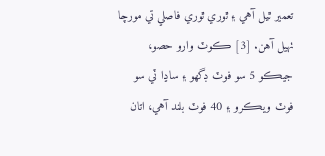تعمير ٿيل آهي ۽ ٿوري ٿوري فاصلي تي مورچا ٺهيل آهن. [3] ڪوٽ وارو حصو، جيڪو 5 سو فوٽ ڊگهو ۽ ساڍا ٽي سو فوٽ ويڪرو ۽ 40 فوٽ بلند آهي، اتان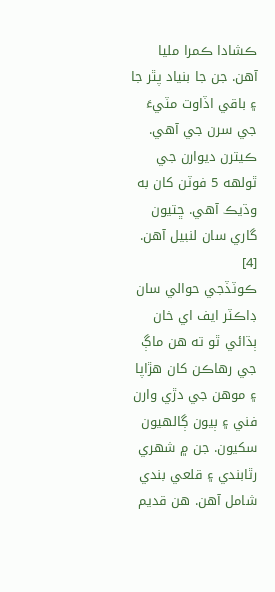ڪشادا ڪمرا مليا آهن. جن جا بنياد پٿر جا ۽ باقي اڏاوت مٽيءَ جي سرن جي آهي. ڪيترن ديوارن جي ٿولهه 5 فوٽن کان به وڌيڪ آهي. ڇتيون گاري سان لنبيل آهن. [4]
ڪوٽڏجي حوالي سان ڊاڪٽر ايف اي خان ٻڌائي ٿو ته هن ماڳ جي رهاڪن کان هڙاپا ۽ موهن جي دڙي وارن فني ۽ ٻيون ڳالهيون سکيون. جن ۾ شهري رٿابندي ۽ قلعي بندي شامل آهن. هن قديم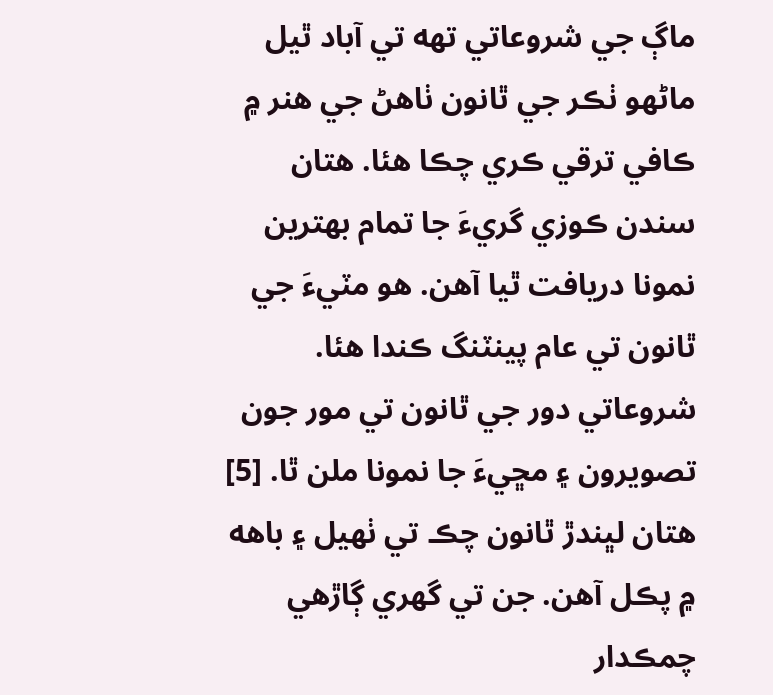ماڳ جي شروعاتي تهه تي آباد ٿيل ماڻهو ٺڪر جي ٿانون ٺاهڻ جي هنر ۾ ڪافي ترقي ڪري چڪا هئا. هتان سندن ڪوزي گريءَ جا تمام بهترين نمونا دريافت ٿيا آهن. هو مٽيءَ جي ٿانون تي عام پينٽنگ ڪندا هئا. شروعاتي دور جي ٿانون تي مور جون تصويرون ۽ مڇيءَ جا نمونا ملن ٿا. [5] هتان لڀندڙ ٿانون چڪ تي ٺهيل ۽ باهه ۾ پڪل آهن. جن تي گهري ڳاڙهي چمڪدار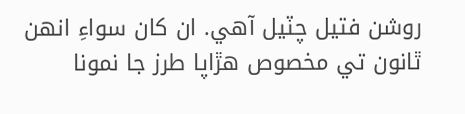روشن فتيل چٽيل آهي. ان کان سواءِ انهن ٿانون تي مخصوص هڙاپا طرز جا نمونا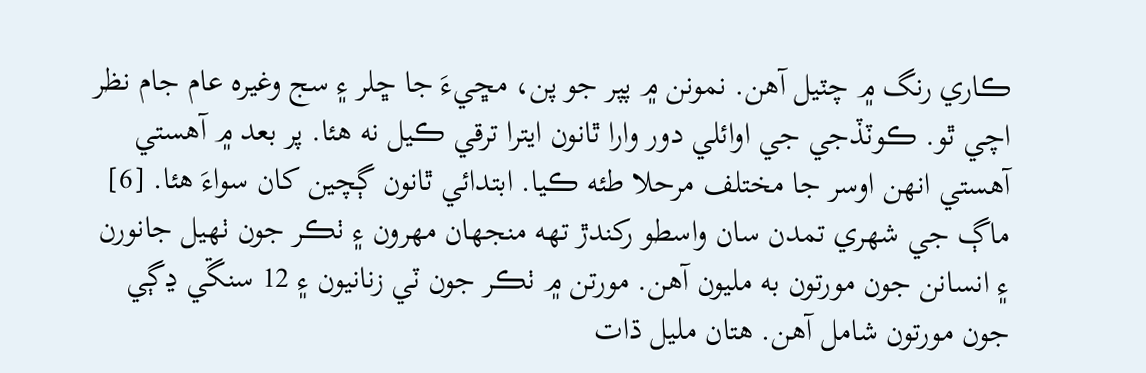ڪاري رنگ ۾ چٽيل آهن. نمونن ۾ پپر جو پن، مڇيءَ جا ڇلر ۽ سج وغيره عام جام نظر اچي ٿو. ڪوٽڏجي جي اوائلي دور وارا ٿانون ايترا ترقي ڪيل نه هئا. پر بعد ۾ آهستي آهستي انهن اوسر جا مختلف مرحلا طئه ڪيا. ابتدائي ٿانون ڳچين کان سواءَ هئا. [6]
ماڳ جي شهري تمدن سان واسطو رکندڙ تهه منجهان مهرون ۽ ٺڪر جون ٺهيل جانورن ۽ انسانن جون مورتون به مليون آهن. مورتن ۾ ٺڪر جون ٽي زنانيون ۽ 12 سنڱي ڍڳي جون مورتون شامل آهن. هتان مليل ڌات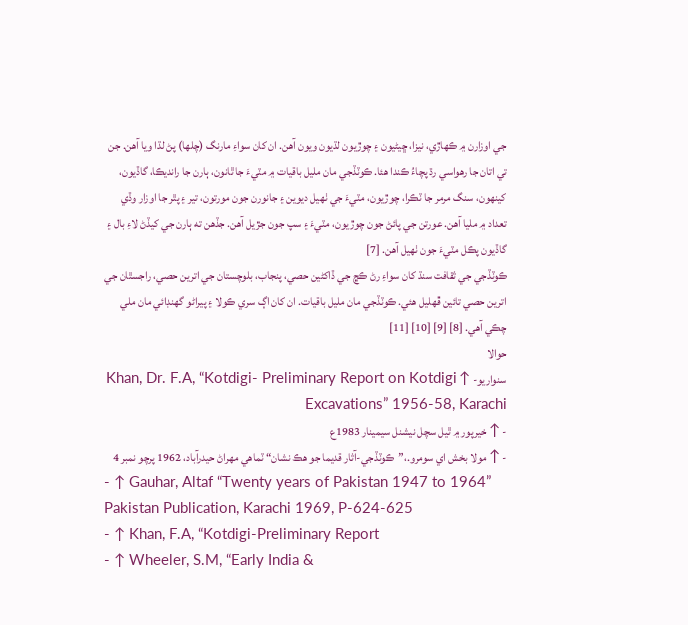جي اوزارن ۾ ڪهاڙي، نيزا، ڇيڻيون ۽ چوڙيون لڌيون ويون آهن. ان کان سواءِ مارنگ (چلها) پڻ لڌا ويا آهن. جن تي اتان جا رهواسي رڌ پچاءُ ڪندا هئا. ڪوٽڏجي مان مليل باقيات ۾ مٽيءَ جا ٿانون، ٻارن جا رانديڪا، گاڏيون، کينهون، سنگ مرمر جا ٽڪرا، چوڙيون، مٽيءَ جي ٺهيل ديوين ۽ جانورن جون مورتون، تير ۽ پٿر جا اوزار وڏي تعداد ۾ مليا آهن. عورتن جي پائڻ جون چوڙيون، مٽيءَ ۽ سپ جون جڙيل آهن. جڏهن ته ٻارن جي کيڏڻ لاءِ بال ۽ گاڏيون پڪل مٽيءَ جون ٺهيل آهن. [7]
ڪوٽڏجي جي ثقافت سنڌ کان سواءِ رڻ ڪڇ جي ڏاکڻين حصي، پنجاب، بلوچستان جي اترين حصي، راجسٿان جي اترين حصي تائين ڦهليل هئي. ڪوٽڏجي مان مليل باقيات. ان کان اڳ سري ڪولا ۽ پيراڻو گهنڊائي مان ملي چڪي آهي. [8] [9] [10] [11]
حوالا
سنواريو- ↑ Khan, Dr. F.A, “Kotdigi- Preliminary Report on Kotdigi Excavations” 1956-58, Karachi
- ↑ خيرپور ۾ ٿيل سچل نيشنل سيمينار 1983ع
- ↑ مولا بخش اي سومرو.،”ڪوٽڏجي-آثار قديما جو هڪ نشان“ ٽماهي مهراڻ حيدرآباد، 1962 پرچو نمبر 4
- ↑ Gauhar, Altaf “Twenty years of Pakistan 1947 to 1964” Pakistan Publication, Karachi 1969, P-624-625
- ↑ Khan, F.A, “Kotdigi-Preliminary Report
- ↑ Wheeler, S.M, “Early India &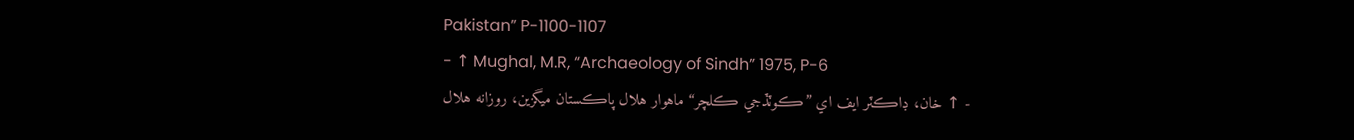Pakistan” P-1100-1107
- ↑ Mughal, M.R, “Archaeology of Sindh” 1975, P-6
- ↑ خان، ڊاڪٽر ايف اي ”ڪوٽڏجي ڪلچر“ ماهوار هلال پاڪستان ميگزين، روزانه هلال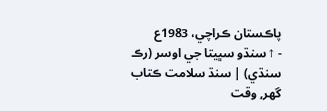پاڪستان ڪراچي، 1983ع
- ↑ سنڌو سڀيتا جي اوسر (رڪ سنڌي) | سنڌ سلامت ڪتاب گهر, وقت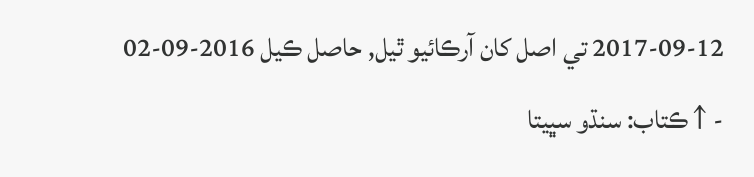2017-09-12 تي اصل کان آرڪائيو ٿيل, حاصل ڪيل 2016-09-02
- ↑ ڪتاب: سنڌو سڀيتا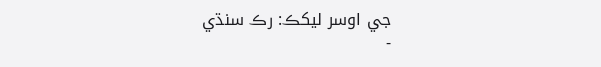جي اوسر ليکڪ: رڪ سنڌي
-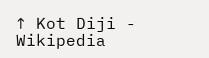↑ Kot Diji - Wikipedia